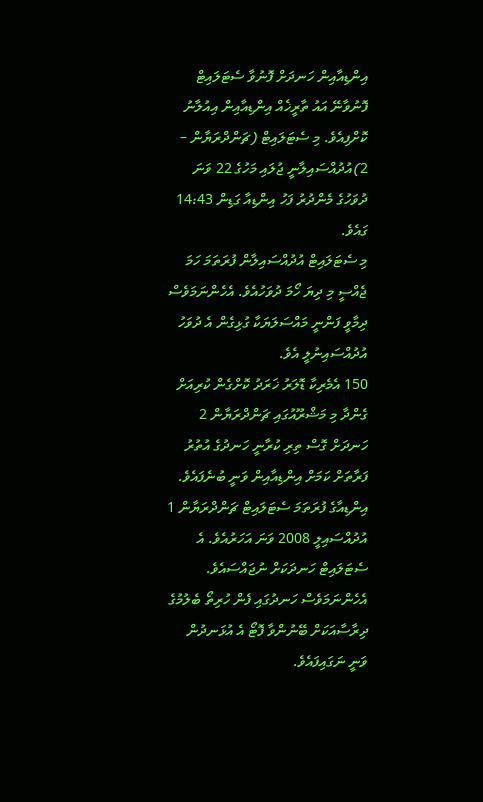އިންޑިއާއިން ހަނދަށް ފޮނުވާ ސެޓަލައިޓް ފޮނުވާނޭ އައު ތާރީޚެއް އިންޑިއާއިން އިއުލާނު ކޮށްފިއެވެ. މި ސެޓަލައިޓް (ޗަންދްރަޔާން – 2)އުދުއްސައިލާނީ ޖުލައި މަހުގެ 22 ވަނަ ދުވަހުގެ މެންދުރު ފަހު އިންޑިއާ ގަޑިން 14:43 ގައެވެ.
މި ސެޓަލައިޓް އުދުއްސައިލާން ފުރަތަމަ ހަމަ ޖެއްސީ މި ދިޔަ ހޯމަ ދުވަހުއެވެ. އެހެންނަމަވެސް ދިމާވީ ފަންނީ މައްސަލަޔަކާ ގުޅިގެން އެ ދުވަހު އުދުއްސައިނުލީ އެވެ.
150 އެމެރިކާ ޑޮލަރު ޚަރަދު ކޮށްގެން ކުރިއަށް ގެންދާ މި މަޝްރޫއުގައި ޗަންދްރަޔާން 2 ހަނދަށް ގޮސް ތިރި ކުރާނީ ހަނދުގެ އުތުރު ފަރާތަށް ކަމަށް އިންޑިއާއިން ވަނީ ބުނެފައެވެ.
އިންޑިއާގެ ފުރަތަމަ ސެޓަލައިޓް ޗަންދްރަޔާން 1 އުދުއްސައިލީ 2008 ވަނަ އަހަރުއެވެ. އެ ސެޓަލައިޓް ހަނދަކަށް ނުޖައްސައެވެ. އެހެންނަމަވެސް ހަނދުގައި ފެން ހުރިތޯ ބެލުމުގެ ދިރާސާއަކަށް ބޭނުންވާ ފޮޓޯ އެ އުޅަނދުން ވަނީ ނަގައިފައެވެ.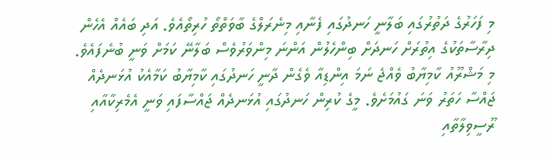މި ފަހަރުގެ ދަތުރުގައި ބަލާނީ ހަނދުގައި ފެނާއި މިނެރަލްގެ ބާވަތްތޯ ހުރިތޯއެވެ. އަދި ބައެއް އެހެން ދިރާސާތަކުގެ އިތުރަށް ހަނދަށް ބިންހެލުން އަންނަ މިންވަރުވެސް ބަލާނޭ ކަމަށް ވަނީ ބުނެފައެވެ.
މި މަޝްރޫއު ކާމިޔާބު ވެއްޖެ ނަމަ އިންޑިއާ ވެގެން ދާނީ ހަނދުގައި ކާމިޔާބު ކަމާއެކު އުޅަނދެއް ޖައްސާ ހަތަރު ވަނަ ގައުމަށެވެ. މީގެ ކުރިން ހަނދުގައި އުޅަނދެއް ޖައްސާފައި ވަނީ އެމެރިކާއާއި ރޫސީވިލާތާއި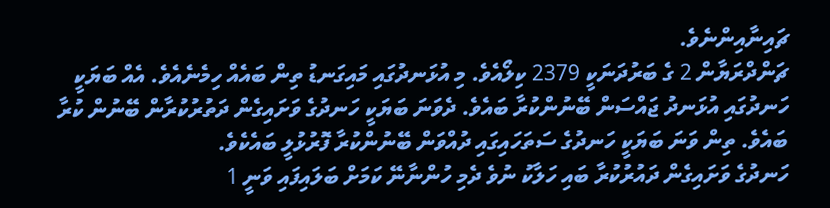ޗައިނާއިންނެވެ.
ޗަންދްރަޔާން 2 ގެ ބަރުދަނަކީ 2379 ކިލޯއެވެ. މި އުޅަނދުގައި މައިގަނޑު ތިން ބައެއް ހިމެނެއެވެ. އެއް ބަޔަކީ ހަނދުގައި އުޅަނދު ޖައްސަން ބޭނުންކުރާ ބައެވެ. ދެވަނަ ބަޔަކީ ހަނދުގެ ވަށައިގެން ދަތުރުކުރާން ބޭނުން ކުރާ ބައެވެ. ތިން ވަނަ ބަޔަކީ ހަނދުގެ ސަތަހައިގައި ދުއްވަން ބޭނުންކުރާ ފޮރުޅުލީ ބައެކެވެ.
ހަނދުގެ ވަށައިގެން ދައުރުކުރާ ބައި ހަލާކު ނުވެ ދެމި ހުންނާނޭ ކަމަށް ބަލައިފައި ވަނީ 1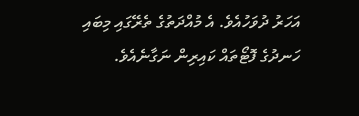އަހަރު ދުވަހުއެވެ. އެ މުއްދަތުގެ ތެރޭގައި މިބައި ހަނދުގެ ފޮޓޯތައް ކައިރިން ނަގާނެއެވެ.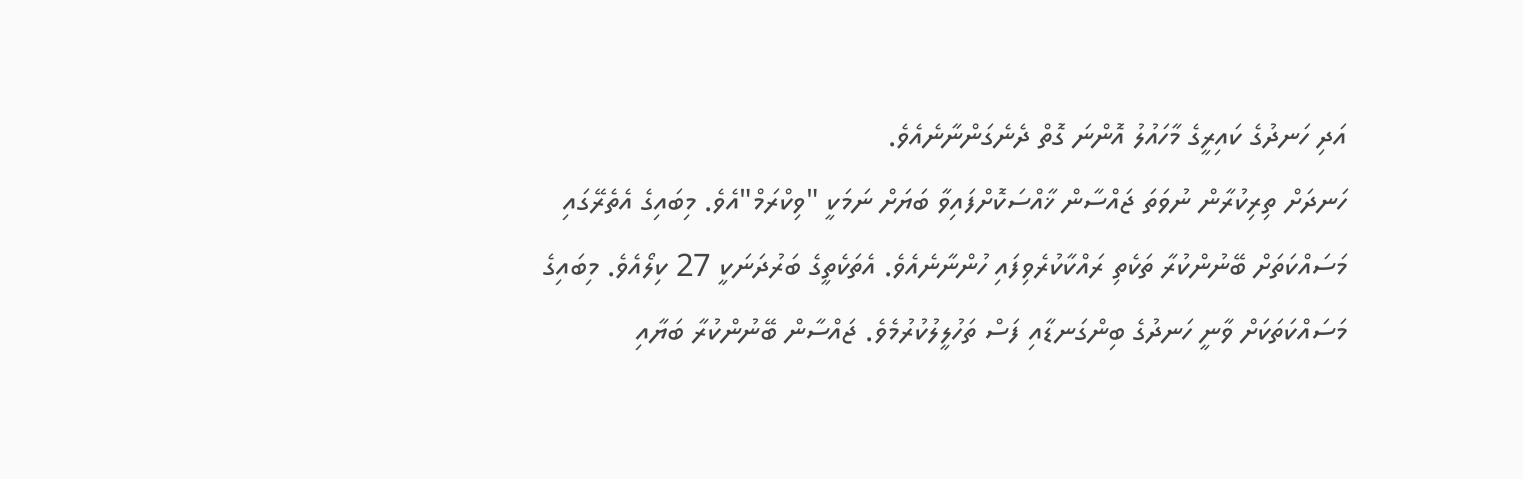އަދި ހަނދުގެ ކައިރީގެ މާހައުލު އޮންނަ ގޮތް ދެނެގަންނާނެއެވެ.
ހަނދަށް ތިރިކުރާން ނުވަތަ ޖައްސާން ޚާއްސަކޮށްފައިވާ ބަޔަށް ނަމަކީ "ވިކްރަމް"އެވެ. މިބައިގެ އެތެރޭގައި މަސައްކަތަށް ބޭނުންކުރާ ތަކެތި ރައްކާކުރެވިފައި ހުންނާނެއެވެ. އެތަކެތީގެ ބަރުދަނަކީ 27 ކިލޯއެވެ. މިބައިގެ މަސައްކަތަކަށް ވާނީ ހަނދުގެ ބިންގަނޑާއި ފަސް ތަހުލީލުކުރުމެވެ. ޖައްސާން ބޭނުންކުރާ ބަޔާއި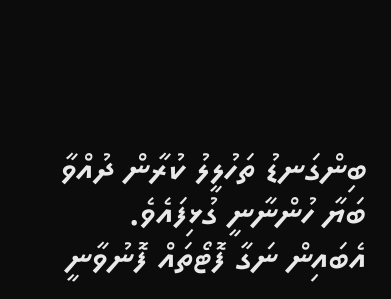ބިންގަނޑު ތަހުލީލު ކުރާން ދުއްވާ ބަޔާ ހުންނާނީ ގުޅިފައެވެ. އެބައިން ނަގާ ފޮޓޯތައް ފޮނުވާނީ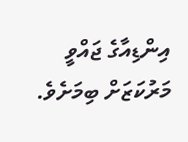އިންޑިއާގެ ޖައްވީ މަރުކަޒަށް ބިމަށެވެ.